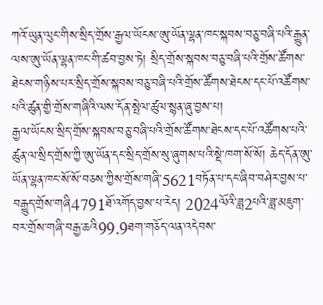ཀའོ་ཡུན་ལུང་གིས་སྲིད་གྲོས་རྒྱལ་ཡོངས་ཨུ་ཡོན་ལྷན་ཁང་སྐབས་བཅུ་བཞི་པའི་རྒྱུན་ལས་ཨུ་ཡོན་ལྷན་ཁང་གི་ཚབ་བྱས་ཏེ། སྲིད་གྲོས་སྐབས་བཅུ་བཞི་པའི་གྲོས་ཚོགས་ཐེངས་གཉིས་པར་སྲིད་གྲོས་སྐབས་བཅུ་བཞི་པའི་གྲོས་ཚོགས་ཐེངས་དང་པོ་འཚོགས་པའི་ཚུན་གྱི་གྲོས་གཞིའི་ལས་དོན་སྤེལ་ཚུལ་སྙན་ཞུ་བྱས་པ།
རྒྱལ་ཡོངས་སྲིད་གྲོས་སྐབས་བཅུ་བཞི་པའི་གྲོས་ཚོགས་ཐེངས་དང་པོ་འཚོགས་པའི་ཚུན་ལ་སྲིད་གྲོས་ཀྱི་ཨུ་ཡོན་དང་སྲིད་གྲོས་སུ་ཞུགས་པའི་སྡེ་ཁག་སོ་སོ། ཆེད་དོན་ཨུ་ཡོན་ལྷན་ཁང་སོ་སོ་བཅས་ཀྱིས་གྲོས་གཞི་5621བཏོན་པ་དང་ཞིབ་བཤེར་བྱས་པ་བརྒྱུད་གྲོས་གཞི4791ཐོ་འགོད་བྱས་པ་རེད། 2024ལོའི་ཟླ2པའི་ཟླ་མཇུག་བར་གྲོས་གཞི་བརྒྱ་ཆའི99.9ཐག་གཅོད་ལན་འདེབས་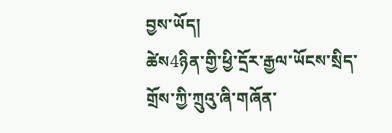བྱས་ཡོད།
ཚེས4ཉིན་གྱི་ཕྱི་དྲོར་རྒྱལ་ཡོངས་སྲིད་གྲོས་ཀྱི་ཀྲུའུ་ཞི་གཞོན་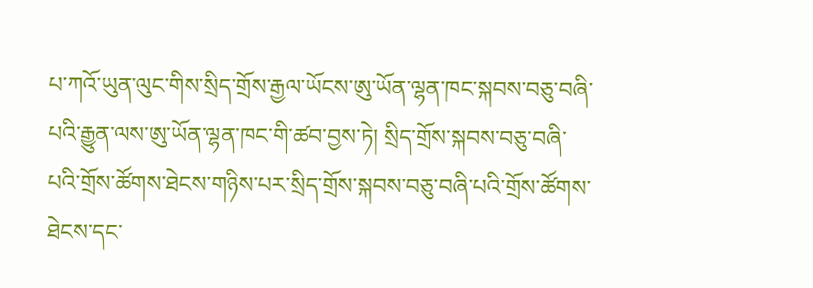པ་ཀའོ་ཡུན་ལུང་གིས་སྲིད་གྲོས་རྒྱལ་ཡོངས་ཨུ་ཡོན་ལྷན་ཁང་སྐབས་བཅུ་བཞི་པའི་རྒྱུན་ལས་ཨུ་ཡོན་ལྷན་ཁང་གི་ཚབ་བྱས་ཏེ། སྲིད་གྲོས་སྐབས་བཅུ་བཞི་པའི་གྲོས་ཚོགས་ཐེངས་གཉིས་པར་སྲིད་གྲོས་སྐབས་བཅུ་བཞི་པའི་གྲོས་ཚོགས་ཐེངས་དང་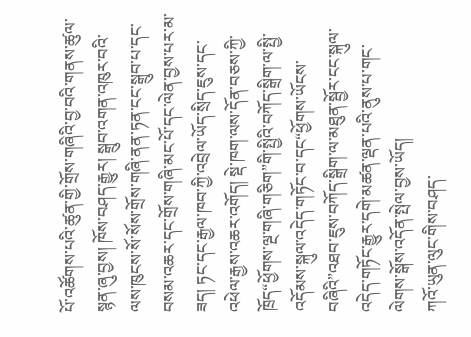པོ་འཚོགས་པའི་ཚུན་གྱི་གྲོས་གཞིའི་བྱ་བའི་གནས་ཚུལ་སྙན་ཞུ་བྱས། ཁོས་བཤད་རྒྱུར། སྒྲུབ་འགན་འཁུར་བའི་ལས་ཁུངས་སོ་སོས་གྲོས་གཞི་ནན་ཏན་ངང་སྒྲུབ་པ་དང་བསམ་འཆར་དང་གྲོས་གཞི་མང་པོ་དང་ལེན་བྱས་པར་མ་ཟད། ཏང་དང་རྒྱལ་ཁབ་ཀྱི་འབྲེལ་ཡོད་སྲིད་ཇུས་དང་འཕེལ་རྒྱས་འཆར་འགོད། སྡེ་ཁག་ལས་དོན་བཅས་ཀྱི་ཁྲོད“ཕྱོགས་ལྔ་གཞི་གཅིག”གི་སྤྱིའི་བཀོད་སྒྲིག་ལ་སྤྱི་འདོམས་སྐུལ་འདེད་གཏོང་བ་དང“ཕྱོགས་ཡོངས་བཞིའི”འཐབ་ཇུས་བཀོད་སྒྲིག་ལ་མཐུན་སྦྱོར་ངང་སྐུལ་འདེད་གཏོང་རྒྱུར་དགེ་མཚན་ལྡན་པའི་ནུས་པ་གང་ལེགས་སྒོས་འདོན་སྤེལ་བྱས་ཡོད།
ཀའོ་ཡུན་ལུང་གིས་བཤད་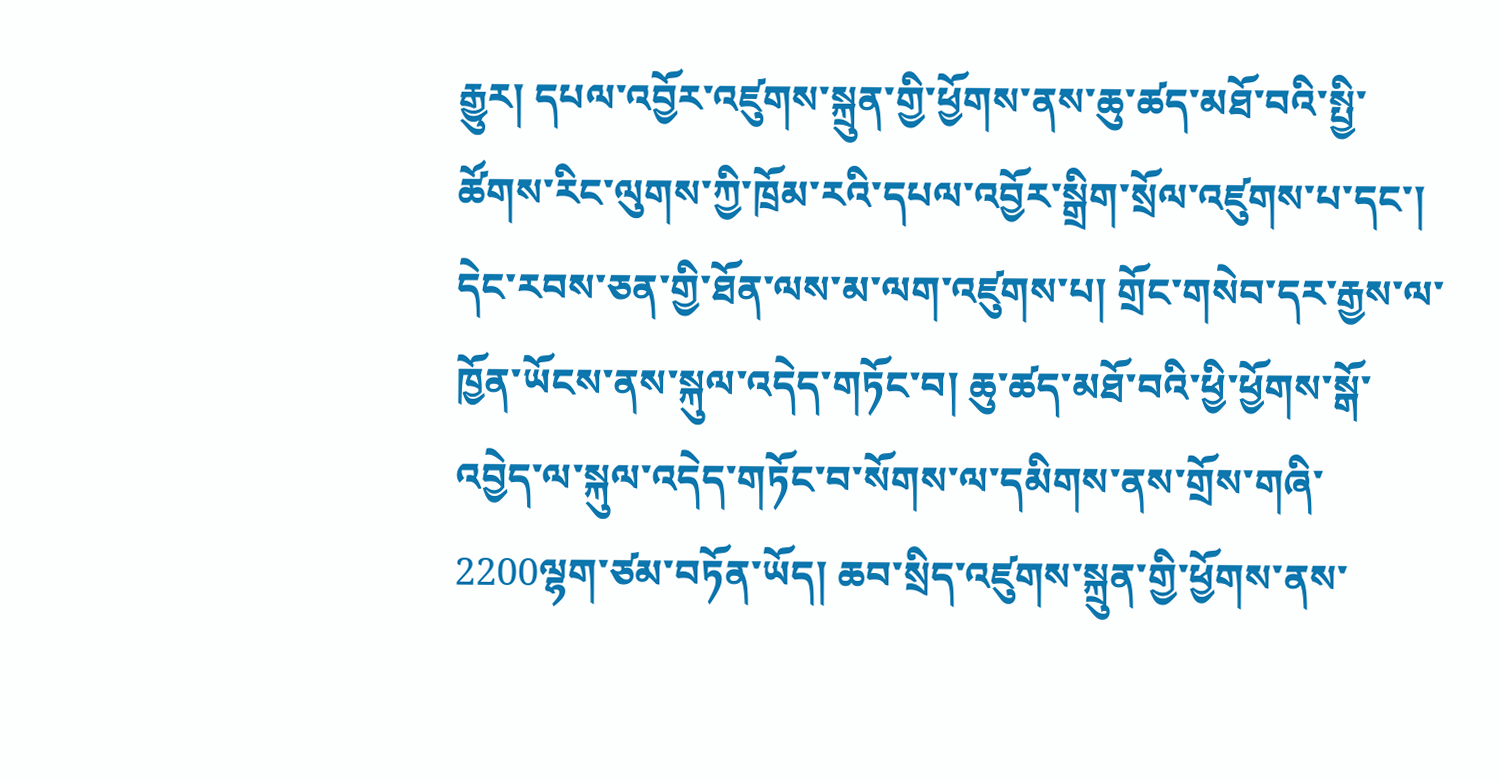རྒྱུར། དཔལ་འབྱོར་འཛུགས་སྐྲུན་གྱི་ཕྱོགས་ནས་ཆུ་ཚད་མཐོ་བའི་སྤྱི་ཚོགས་རིང་ལུགས་ཀྱི་ཁྲོམ་རའི་དཔལ་འབྱོར་སྒྲིག་སྲོལ་འཛུགས་པ་དང་། དེང་རབས་ཅན་གྱི་ཐོན་ལས་མ་ལག་འཛུགས་པ། གྲོང་གསེབ་དར་རྒྱས་ལ་ཁྱོན་ཡོངས་ནས་སྐུལ་འདེད་གཏོང་བ། ཆུ་ཚད་མཐོ་བའི་ཕྱི་ཕྱོགས་སྒོ་འབྱེད་ལ་སྐུལ་འདེད་གཏོང་བ་སོགས་ལ་དམིགས་ནས་གྲོས་གཞི་2200ལྷག་ཙམ་བཏོན་ཡོད། ཆབ་སྲིད་འཛུགས་སྐྲུན་གྱི་ཕྱོགས་ནས་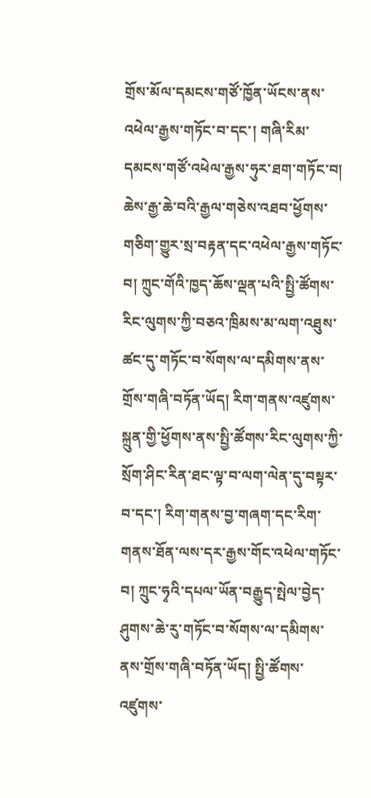གྲོས་མོལ་དམངས་གཙོ་ཁྱོན་ཡོངས་ནས་འཕེལ་རྒྱས་གཏོང་བ་དང་། གཞི་རིམ་དམངས་གཙོ་འཕེལ་རྒྱས་ཧུར་ཐག་གཏོང་བ། ཆེས་རྒྱ་ཆེ་བའི་རྒྱལ་གཅེས་འཐབ་ཕྱོགས་གཅིག་གྱུར་སྲ་བརྟན་དང་འཕེལ་རྒྱས་གཏོང་བ། ཀྲུང་གོའི་ཁྱད་ཆོས་ལྡན་པའི་སྤྱི་ཚོགས་རིང་ལུགས་ཀྱི་བཅའ་ཁྲིམས་མ་ལག་འཐུས་ཚང་དུ་གཏོང་བ་སོགས་ལ་དམིགས་ནས་གྲོས་གཞི་བཏོན་ཡོད། རིག་གནས་འཛུགས་སྐྲུན་གྱི་ཕྱོགས་ནས་སྤྱི་ཚོགས་རིང་ལུགས་ཀྱི་སྲོག་ཤིང་རིན་ཐང་ལྟ་བ་ལག་ལེན་དུ་བསྟར་བ་དང་། རིག་གནས་བྱ་གཞག་དང་རིག་གནས་ཐོན་ལས་དར་རྒྱས་གོང་འཕེལ་གཏོང་བ། ཀྲུང་ཧྭའི་དཔལ་ཡོན་བརྒྱུད་སྤེལ་བྱེད་ཤུགས་ཆེ་རུ་གཏོང་བ་སོགས་ལ་དམིགས་ནས་གྲོས་གཞི་བཏོན་ཡོད། སྤྱི་ཚོགས་འཛུགས་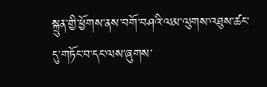སྐྲུན་གྱི་ཕྱོགས་ནས་བགོ་བཤའི་ལམ་ལུགས་འཐུས་ཚང་དུ་གཏོང་བ་དང་ལས་ཞུགས་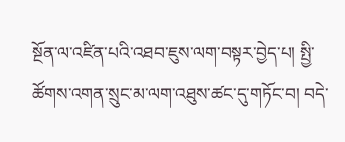སྔོན་ལ་འཛིན་པའི་འཐབ་ཇུས་ལག་བསྟར་བྱེད་པ། སྤྱི་ཚོགས་འགན་སྲུང་མ་ལག་འཐུས་ཚང་དུ་གཏོང་བ། བདེ་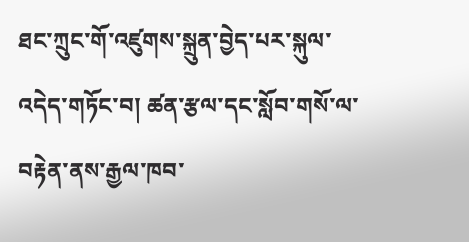ཐང་ཀྲུང་གོ་འཛུགས་སྐྲུན་བྱེད་པར་སྐུལ་འདེད་གཏོང་བ། ཚན་རྩལ་དང་སློབ་གསོ་ལ་བརྟེན་ནས་རྒྱལ་ཁབ་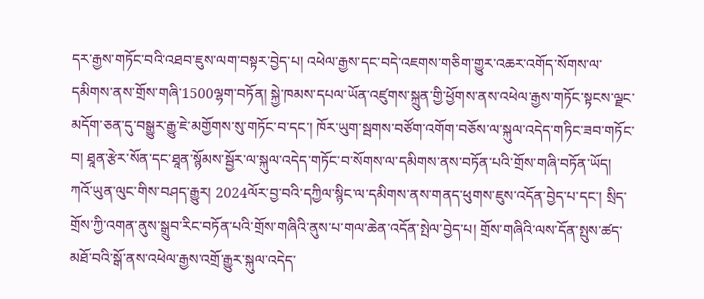དར་རྒྱས་གཏོང་བའི་འཐབ་ཇུས་ལག་བསྟར་བྱེད་པ། འཕེལ་རྒྱས་དང་བདེ་འཇགས་གཅིག་གྱུར་འཆར་འགོད་སོགས་ལ་དམིགས་ནས་གྲོས་གཞི་1500ལྷག་བཏོན། སྐྱེ་ཁམས་དཔལ་ཡོན་འཛུགས་སྐྲུན་གྱི་ཕྱོགས་ནས་འཕེལ་རྒྱས་གཏོང་སྟངས་ལྗང་མདོག་ཅན་དུ་བསྒྱུར་རྒྱུ་ཇེ་མགྱོགས་སུ་གཏོང་བ་དང་། ཁོར་ཡུག་སྦགས་བཙོག་འགོག་བཅོས་ལ་སྐུལ་འདེད་གཏིང་ཟབ་གཏོང་བ། ཐཱན་རྩེར་སོན་དང་ཐཱན་སྙོམས་སྦྱོར་ལ་སྐུལ་འདེད་གཏོང་བ་སོགས་ལ་དམིགས་ནས་བཏོན་པའི་གྲོས་གཞི་བཏོན་ཡོད།
ཀའོ་ཡུན་ལུང་གིས་བཤད་རྒྱུར། 2024ལོར་བྱ་བའི་དཀྱིལ་སྙིང་ལ་དམིགས་ནས་གནད་ཕུགས་ཇུས་འདོན་བྱེད་པ་དང་། སྲིད་གྲོས་ཀྱི་འགན་ནུས་སྒྲུབ་རིང་བཏོན་པའི་གྲོས་གཞིའི་ནུས་པ་གལ་ཆེན་འདོན་སྤེལ་བྱེད་པ། གྲོས་གཞིའི་ལས་དོན་སྤུས་ཚད་མཐོ་བའི་སྒོ་ནས་འཕེལ་རྒྱས་འགྲོ་རྒྱུར་སྐུལ་འདེད་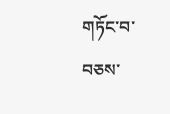གཏོང་བ་བཅས་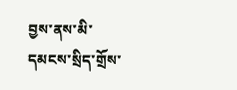བྱས་ནས་མི་དམངས་སྲིད་གྲོས་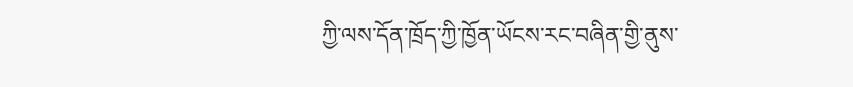ཀྱི་ལས་དོན་ཁྲོད་ཀྱི་ཁྱོན་ཡོངས་རང་བཞིན་གྱི་ནུས་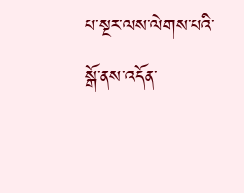པ་སྔར་ལས་ལེགས་པའི་སྒོ་ནས་འདོན་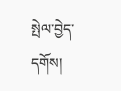སྤེལ་བྱེད་དགོས།